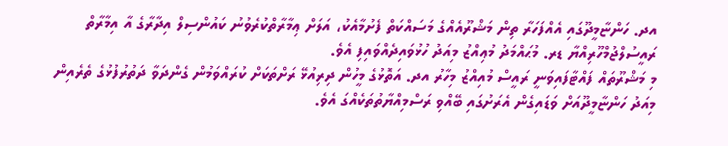އދ. ހަންޏާމީދޫގައި އެއްފަހަރާ ތިން މަޝްރޫއެއްގެ މަސައްކަތް ފެށުމާއެކު، އަލަށް ޢިމާރާތްކުރެވުނު ކައުންސިލް އިދާރާގެ އާ އިމާރާތް ރައީސުލްޖުމްހޫރިއްޔާ ޑރ. މުޙައްމަދު މުޢިއްޒު މިއަދު ހުޅުވައިދެއްވައިފި އެވެ.
މި މަޝްރޫތައް ފައްޓާފައިވަނީ ރައީސް މުއިއްޒު މިހާރު އދ. އަތޮޅުގެ މީހުން ދިރިއުޅޭ ރަށްތަކަށް ކުރައްވަމުން ގެންދަވާ ދަތުރުފުޅުގެ ތެރެއިން މިއަދު ހަންޏާމީދޫއަށް ވަޑައިގެން އެރަށުގައި ބޭއްވި ރަސްމިއްޔާތުތަކެއްގަ އެވެ.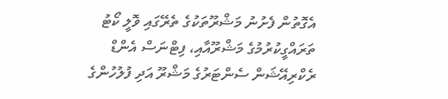އެގޮތުން ފެށުނު މަޝްރޫތަކުގެ ތެރޭގައި ވޮލީ ކޯޓު ތަރައްގީކުރުމުގެ މަޝްރޫއާއި، ފިޓްނަސް އެންޑް ރެކްރިއޭޝަން ސެންޓަރުގެ މަޝްރޫ އަދި ފުލުހުންގެ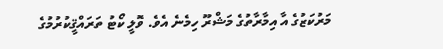މަރުކަޒުގެ އާ އިމާރާތުގެ މަޝްރޫ ހިމެނެ އެވެ. ވޮލީ ކޯޓު ތަރައްޤީކުރުމުގެ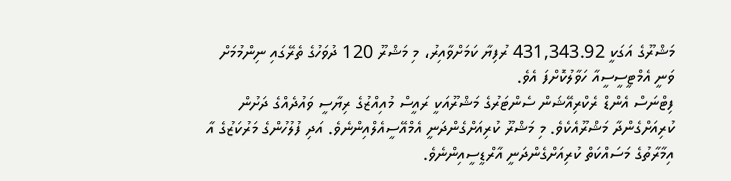މަޝްރޫގެ އަގަކީ 431,343.92 ރުފިޔާ ކަމަށްވާއިރު، މި މަޝްރޫ 120 ދުވަހުގެ ތެރޭގައި ނިންމުމަށް ވަނީ އެމްޓީސީސީއާ ހަވާލުކޮށްފަ އެވެ.
ފިޓްނަސް އެންޑް ރެކްރިއޭޝަން ސެންޓަރުގެ މަޝްރޫއަކީ ރައީސް މުއިއްޒުގެ ރިޔާސީ ވައުދެއްގެ ދަށުން ކުރިއަށްގެންދާ މަޝްރޫއެކެވެ. މި މަޝްރޫ ކުރިއަށްގެންދަނީ އެމްއޭސީއެލްއިންނެވެ. އަދި ފުލުހުންގެ މަރުކަޒުގެ އާ އިމާރާތުގެ މަސައްކަތް ކުރިއަށްގެންދަނީ އާރްޑީސީއިންނެވެ.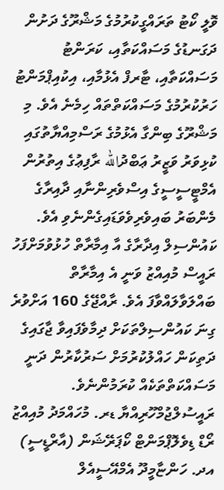ވޮލީ ކޯޓު ތަރައްގީކުރުމުގެ މަޝްރޫގެ ދަށުން ދަގަނޑުގެ މަސައްކަތާއި، ކަރަންޓު މަސައްކަތާއި، ޓާރފް އެޅުމާއި، އިކުއިޕްމަންޓު ހަރުކުރުމުގެ މަސައްކަތްތައް ހިމެނެ އެވެ. މި މަޝްރޫގެ ބިންގާ އެޅުމުގެ ރަސްމިއްޔާތުގައި ކުޅިވަރު ވަޒީރު ޢަބްދުالله ރާފިޢުގެ އިތުރުން އެމްޓީސީސީގެ އިސްވެރިންނާއި ދާއިރާގެ މެންބަރު ބައިވެރިވެވަޑައިގެންނެވި އެވެ.
ކައުންސިލް އިދާރާގެ އާ އިމާރާތް ހުޅުވުމަށްފަހު ރައީސް މުއިއްޒު ވަނީ އެ އިމާރާތް ބައްލަވާލައްވާފަ އެވެ. ރާއްޖޭގެ 160 އަށްވުރެ ގިނަ ކައުންސިލްތަކަށް ދިމާވެފައިވާ ޖާގައިގެ ދަތިކަން ހައްލުކުރުމަށް ސަރުކާރުން ދަނީ މަސައްކަތްތަކެއް ކުރަމުންނެވެ.
ރައީސުލްޖުމްހޫރިއްޔާ ޑރ. މުހައްމަދު މުއިއްޒު ރޯޑް ޑިވެލޮޕްމަންޓް ކޯޕަރޭޝަން (އާރްޑީސީ) އދ. ހަންޏާމީދޫ އެމްއޭސީއެލް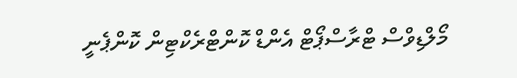މޯލްޑިވްސް ޓްރާސްޕޯޓް އެންޑް ކޮންޓްރެކްޓިން ކޮންޕެނީ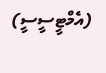(އެމްޓީސީސީ)